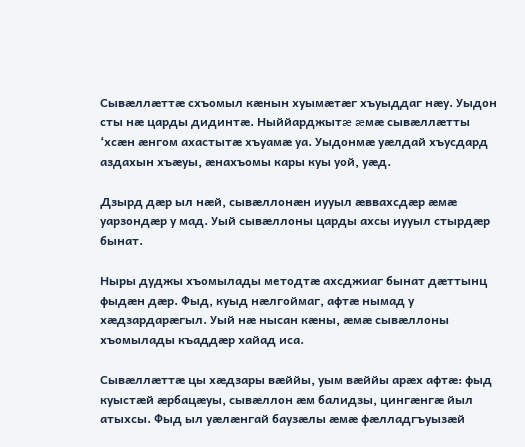Сывæллæттæ схъомыл кæнын хуымæтæг хъуыддаг нæу. Уыдон сты нæ царды дидинтæ. Ныййарджытæ æмæ сывæллæтты ‘хсæн æнгом ахастытæ хъуамæ уа. Уыдонмæ уæлдай хъусдард аздахын хъæуы, æнахъомы кары куы уой, уæд.

Дзырд дæр ыл нæй, сывæллонæн иууыл æввахсдæр æмæ уарзондæр у мад. Уый сывæллоны царды ахсы иууыл стырдæр бынат.

Ныры дуджы хъомылады методтæ ахсджиаг бынат дæттынц фыдæн дæр. Фыд, куыд нæлгоймаг, афтæ нымад у хæдзардарæгыл. Уый нæ нысан кæны, æмæ сывæллоны хъомылады къаддæр хайад иса.

Сывæллæттæ цы хæдзары вæййы, уым вæййы арæх афтæ: фыд куыстæй æрбацæуы, сывæллон æм балидзы, цингæнгæ йыл атыхсы. Фыд ыл уæлæнгай баузæлы æмæ фæлладгъуызæй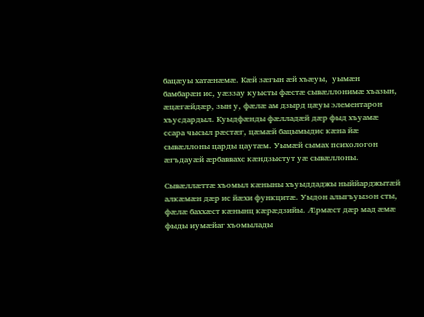бацæуы хатæнæмæ. Кæй зæгын æй хъæуы,  уымæн бамбарæн ис, уæззау куысты фæстæ сывæллонимæ хъазын, æцæгæйдæр, зын у, фæлæ ам дзырд цæуы элементарон хъусдардыл. Куыдфæнды фæлладæй дæр фыд хъуамæ ссара чысыл рæстæг, цæмæй бацымыдис кæна йæ сывæллоны царды цаутæм. Уымæй сымах психологон æгъдауæй æрбаввахс кæндзыстут уæ сывæллоны.

Сывæллæттæ хъомыл кæныны хъуыддаджы ныййарджытæй алкæмæн дæр ис йæхи функцитæ. Уыдон алыгъуызон сты, фæлæ баххæст кæнынц кæрæдзийы. Æрмæст дæр мад æмæ фыды иумæйаг хъомылады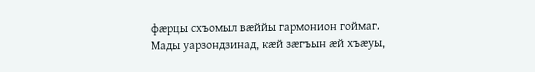фæрцы схъомыл вæййы гармонион гоймаг. Мады уарзондзинад, кæй зæгъын æй хъæуы,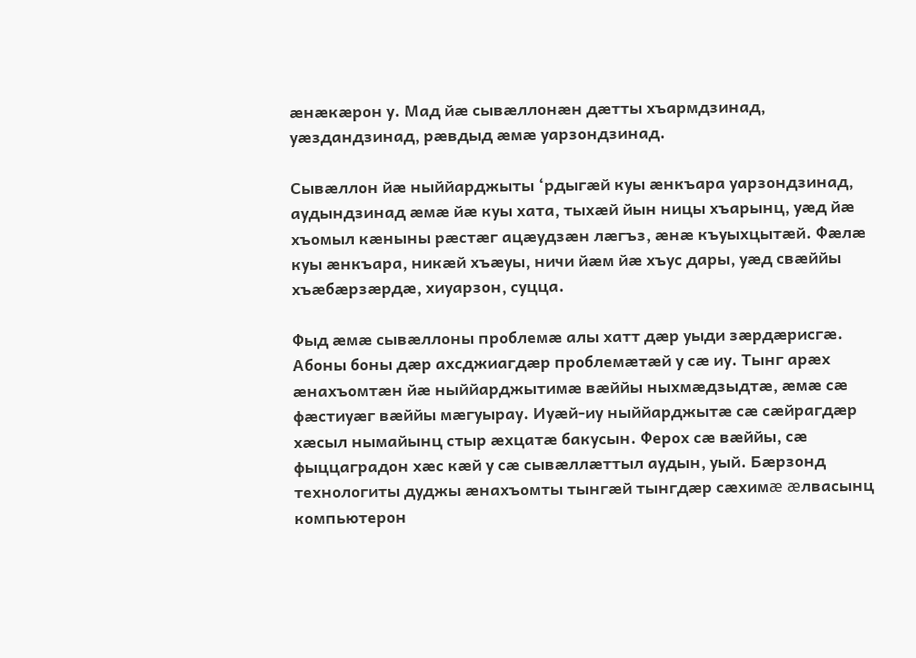æнæкæрон у. Мад йæ сывæллонæн дæтты хъармдзинад, уæздандзинад, рæвдыд æмæ уарзондзинад.

Сывæллон йæ ныййарджыты ‘рдыгæй куы æнкъара уарзондзинад, аудындзинад æмæ йæ куы хата, тыхæй йын ницы хъарынц, уæд йæ хъомыл кæныны рæстæг ацæудзæн лæгъз, æнæ къуыхцытæй. Фæлæ куы æнкъара, никæй хъæуы, ничи йæм йæ хъус дары, уæд свæййы хъæбæрзæрдæ, хиуарзон, суцца.

Фыд æмæ сывæллоны проблемæ алы хатт дæр уыди зæрдæрисгæ. Абоны боны дæр ахсджиагдæр проблемæтæй у сæ иу. Тынг арæх æнахъомтæн йæ ныййарджытимæ вæййы ныхмæдзыдтæ, æмæ сæ фæстиуæг вæййы мæгуырау. Иуæй-иу ныййарджытæ сæ сæйрагдæр хæсыл нымайынц стыр æхцатæ бакусын. Ферох сæ вæййы, сæ фыццаградон хæс кæй у сæ сывæллæттыл аудын, уый. Бæрзонд технологиты дуджы æнахъомты тынгæй тынгдæр сæхимæ æлвасынц компьютерон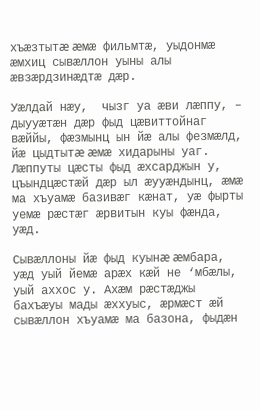хъæзтытæ æмæ фильмтæ, уыдонмæ æмхиц сывæллон уыны алы æвзæрдзинæдтæ дæр.

Уæлдай нæу,  чызг уа æви лæппу, – дыууæтæн дæр фыд цæвиттойнаг вæййы, фæзмынц ын йæ алы фезмæлд, йæ цыдтытæ æмæ хидарыны уаг. Лæппуты цæсты фыд æхсарджын у, цъындцæстæй дæр ыл æууæндынц, æмæ ма хъуамæ базивæг кæнат, уæ фырты уемæ рæстæг æрвитын куы фæнда, уæд.

Сывæллоны йæ фыд куынæ æмбара, уæд уый йемæ арæх кæй не ‘мбæлы, уый аххос у. Ахæм рæстæджы бахъæуы мады æххуыс, æрмæст æй сывæллон хъуамæ ма базона, фыдæн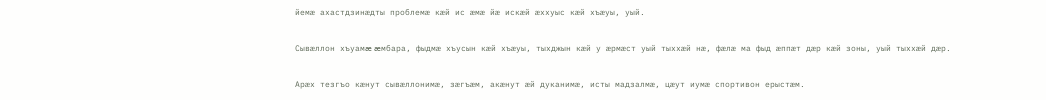йемæ ахастдзинæдты проблемæ кæй ис æмæ йæ искæй æххуыс кæй хъæуы, уый.

Сывæллон хъуамæ æмбара, фыдмæ хъусын кæй хъæуы, тыхджын кæй у æрмæст уый тыххæй нæ, фæлæ ма фыд æппæт дæр кæй зоны, уый тыххæй дæр.

Арæх тезгъо кæнут сывæллонимæ, зæгъæм, акæнут æй дуканимæ, исты мадзалмæ, цæут иумæ спортивон ерыстæм.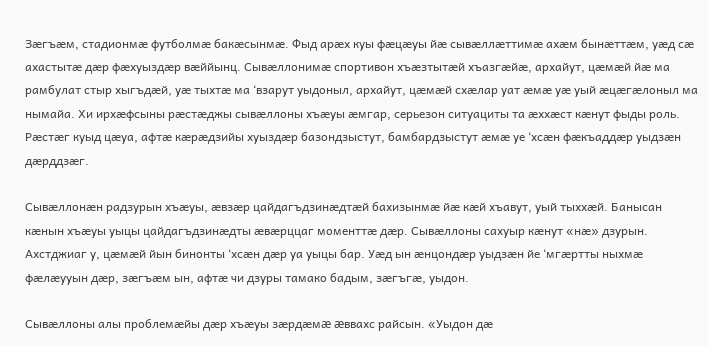Зæгъæм, стадионмæ футболмæ бакæсынмæ. Фыд арæх куы фæцæуы йæ сывæллæттимæ ахæм бынæттæм, уæд сæ ахастытæ дæр фæхуыздæр вæййынц. Сывæллонимæ спортивон хъæзтытæй хъазгæйæ, архайут, цæмæй йæ ма рамбулат стыр хыгъдæй, уæ тыхтæ ма ‘взарут уыдоныл, архайут, цæмæй схæлар уат æмæ уæ уый æцæгæлоныл ма нымайа. Хи ирхæфсыны рæстæджы сывæллоны хъæуы æмгар, серьезон ситуациты та æххæст кæнут фыды роль. Рæстæг куыд цæуа, афтæ кæрæдзийы хуыздæр базондзыстут, бамбардзыстут æмæ уе ‘хсæн фæкъаддæр уыдзæн дæрддзæг.

Сывæллонæн радзурын хъæуы, æвзæр цайдагъдзинæдтæй бахизынмæ йæ кæй хъавут, уый тыххæй. Банысан кæнын хъæуы уыцы цайдагъдзинæдты æвæрццаг моменттæ дæр. Сывæллоны сахуыр кæнут «нæ» дзурын. Ахстджиаг у, цæмæй йын бинонты ‘хсæн дæр уа уыцы бар. Уæд ын æнцондæр уыдзæн йе ‘мгæртты ныхмæ фæлæууын дæр, зæгъæм ын, афтæ чи дзуры тамако бадым, зæгъгæ, уыдон.

Сывæллоны алы проблемæйы дæр хъæуы зæрдæмæ æввахс райсын. «Уыдон дæ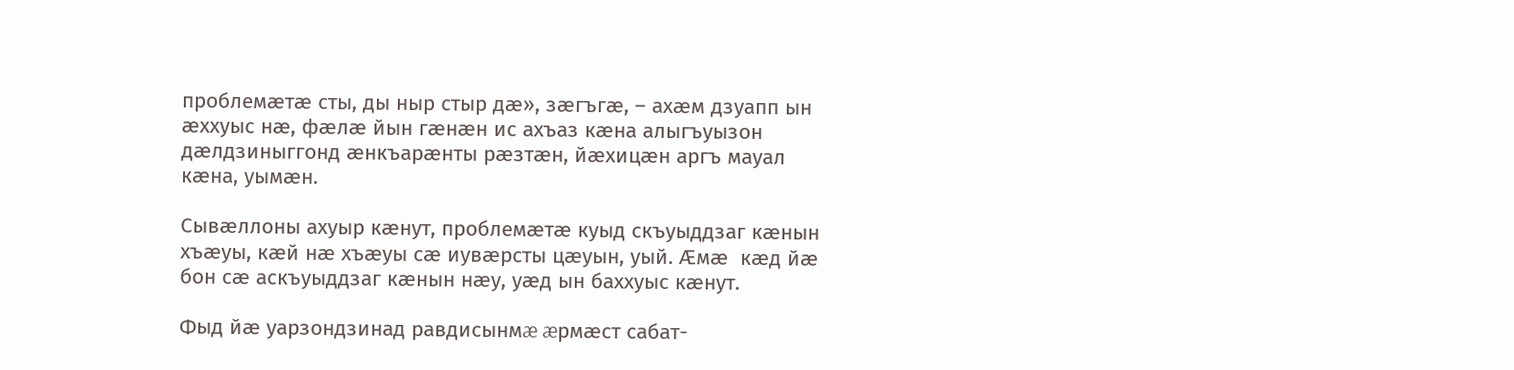проблемæтæ сты, ды ныр стыр дæ», зæгъгæ, – ахæм дзуапп ын æххуыс нæ, фæлæ йын гæнæн ис ахъаз кæна алыгъуызон дæлдзиныггонд æнкъарæнты рæзтæн, йæхицæн аргъ мауал кæна, уымæн.

Сывæллоны ахуыр кæнут, проблемæтæ куыд скъуыддзаг кæнын хъæуы, кæй нæ хъæуы сæ иувæрсты цæуын, уый. Æмæ  кæд йæ бон сæ аскъуыддзаг кæнын нæу, уæд ын баххуыс кæнут.

Фыд йæ уарзондзинад равдисынмæ æрмæст сабат-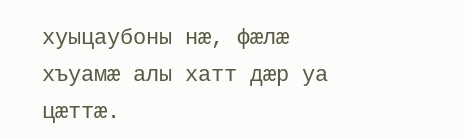хуыцаубоны нæ, фæлæ хъуамæ алы хатт дæр уа цæттæ.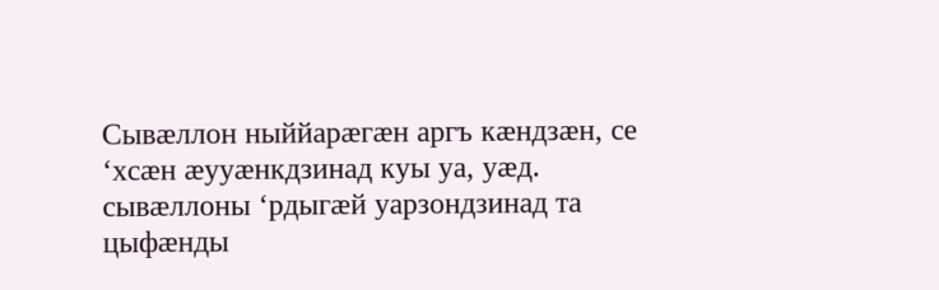Сывæллон ныййарæгæн аргъ кæндзæн, се ‘хсæн æууæнкдзинад куы уа, уæд. сывæллоны ‘рдыгæй уарзондзинад та цыфæнды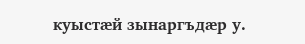куыстæй зынаргъдæр у.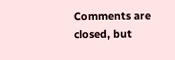Comments are closed, but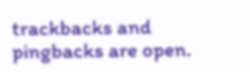trackbacks and pingbacks are open.